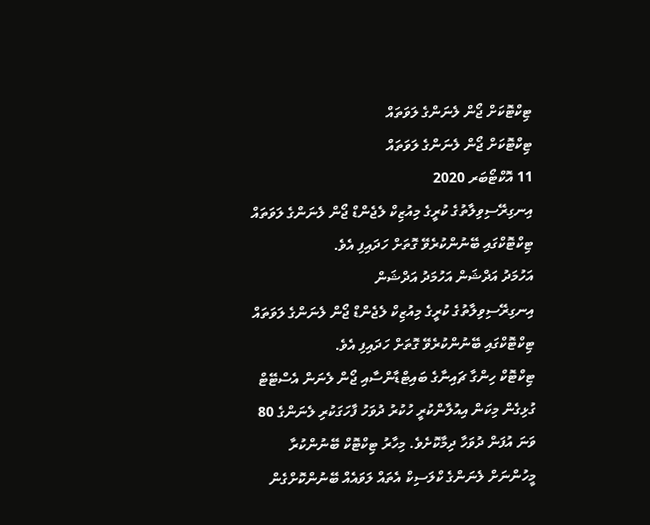ޓިކްޓޮކަށް ޖޯން ލެނަންގެ ލަވަތައް
ޓިކްޓޮކަށް ޖޯން ލެނަންގެ ލަވަތައް
11 އޮކްޓޯބަރ 2020
އިނގިރޭސިވިލާތުގެ ކުރީގެ މިއުޒިކް ލެޖެންޑް ޖޯން ލެނަންގެ ލަވަތައް ޓިކްޓޮކްގައި ބޭނުންކުރެވޭ ގޮތަށް ހަދައިފި އެވެ.
އަހުމަދު އަދްޝަން އަހުމަދު އަދްޝަން
އިނގިރޭސިވިލާތުގެ ކުރީގެ މިއުޒިކް ލެޖެންޑް ޖޯން ލެނަންގެ ލަވަތައް ޓިކްޓޮކްގައި ބޭނުންކުރެވޭ ގޮތަށް ހަދައިފި އެވެ.
ޓިކްޓޮކް ހިންގާ ޗައިނާގެ ބައިޓްޑާންސާއި ޖޯން ލެނަން އެސްޓޭޓް ގުޅިގެން މިކަން އިއުލާންކުރީ ހުކުރު ދުވަހު ފާހަގަކުރި ލެނަންގެ 80 ވަނަ އުފަން ދުވަހާ ދިމާކޮށެވެ. މިހާރު ޓިކްޓޮކް ބޭނުންކުރާ މީހުންނަށް ލެނަންގެ ކްލަސިކް އެތައް ލަވައެއް ބޭނުންކޮށްގެން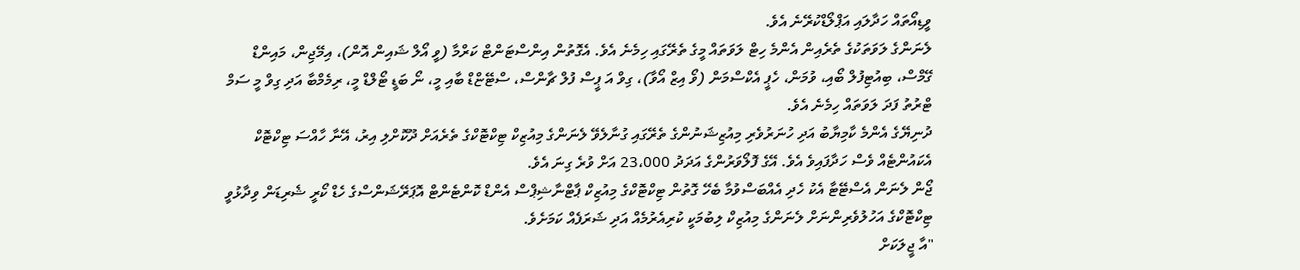ވީޑިއޯތައް ހަދާލައި އަޕްލޯޑްކުރޭނެ އެވެ.
ލެނަންގެ ލަވަތަކުގެ ތެރެއިން އެންމެ ހިޓް ލަވަތައް މީގެ ތެރޭގައި ހިމެނެ އެވެ. އެގޮތުން އިންސްޓަންޓް ކަރްމާ (ވީ އޯލް ޝައިން އޮން)، އިމޭޖިން، މައިންޑް ގޭމްސް، ބިއުޓިފުލް ބޯއި، ވުމަން، ހެޕީ އެކްސްމަން (ވޯ އިޒް އޯވާ)، ގިވް އަ ޕީސް ފުލް ޗާންސް، ސްޓޭޏްޑް ބާއި މީ، ނޯ ބަޑީ ޓޯލްޑް މީ، ރިމެމްބާ އަދި ގިވް މީ ސަމް ޓްރުތު ފަދަ ލަވަތައް ހިމެނެ އެވެ.
ދުނިޔޭގެ އެންމެ ކާމިޔާބު އަދި ހުނަރުވެރި މިއުޒިޝަނުންގެ ތެރޭގައި ގުނާލެވޭ ލެނަންގެ މިއުޒިކް ޓިކްޓޮކްގެ ތެރެއަށް ދޫކޮށްލި އިރު، އޭނާ ހާއްސަ ޓިކްޓޮކް އެކައުންޓެއް ވެސް ހަދާފައިވެ އެވެ. އޭގެ ފޮލޯވަރުންގެ އަދަދު 23،000 އަށް ވުރެ ގިނަ އެވެ.
ޖޯން ލެނަން އެސްޓޭޓާ އެކު ހެދި އެއްބަސްވުމާ ބެހޭ ގޮތުން ޓިކްޓޮކްގެ މިއުޒިކް ޕާޓްނާޝިޕްސް އެންޑް ކޮންޓެންޓް އޮޕަރޭޝަންސްގެ ހެޑް ކޯރީ ޝެރިޑަން ވިދާޅުވީ ޓިކްޓޮކްގެ އަހުލުވެރިންނަށް ލެނަންގެ މިއުޒިކް ލިބުމަކީ ކުރިއެރުމެއް އަދި ޝަރަފެއް ކަމަށެވެ.
"އާ ޖީލަކަށް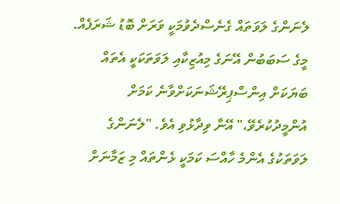ލެނަންގެ ލަވަތައް ގެނެސްދެވުމަކީ ވަރަށް ބޮޑު ޝަރަފެއް. މީގެ ސަބަބުން އޭނަގެ މިއުޒިކާއި ލަވަތަކަކީ އެތައް ބަޔަކަށް އިންސްޕިރޭޝަނަކަށްވާނެ ކަމަށް އުންމީދުކުރެވޭ،" އޭނާ ވިދާޅުވި އެވެ. "ލެނަންގެ ލަވަތަކުގެ އެންމެ ހާއްސަ ކަމަކީ ޅެންތައް މި ޒަމާނަށް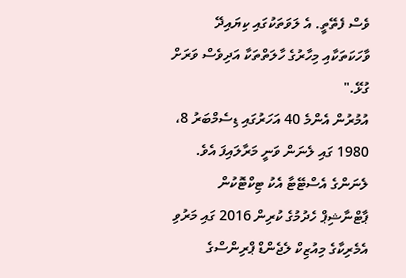ވެސް ފެތޭތީ. އެ ލަވަތަކުގައި ކިޔައިދޭ ވާހަކަތަކާއި މިހާރުގެ ހާލަތްތަކާ އަދިވެސް ވަރަށް ގުޅޭ."
އުމުރުން އެންމެ 40 އަހަރުގައި ޑިސެމްބަރު 8، 1980 ގައި ލެނަން ވަނީ މަރާލައިފަ އެވެ.
ލެނަންގެ އެސްޓޭޓާ އެކު ޓިކްޓޮކުން ޕާޓްނާޝިޕް ހެދުމުގެ ކުރިން 2016 ގައި މަރުވި އެމެރިކާގެ މިއުޒިކް ލެޖެންޑް ޕްރިންސްގެ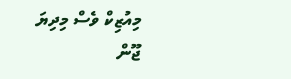މިއުޒިކް ވެސް މިދިޔަ ޖޫން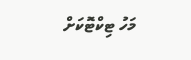މަހު ޓިކްޓޮކަށް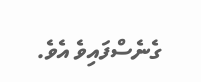ގެނެސްފައިވެ އެވެ.